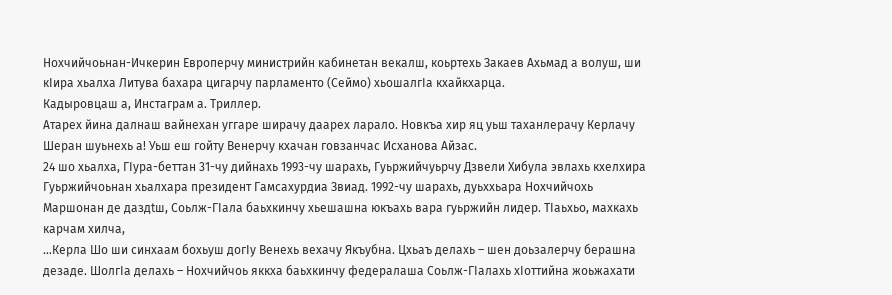Нохчийчоьнан-Ичкерин Европерчу министрийн кабинетан векалш, коьртехь Закаев Ахьмад а волуш, ши кIира хьалха Литува бахара цигарчу парламенто (Сеймо) хьошалгIа кхайкхарца.
Кадыровцаш а, Инстаграм а. Триллер.
Атарех йина далнаш вайнехан уггаре ширачу даарех ларало. Новкъа хир яц уьш таханлерачу Керлачу Шеран шуьнехь а! Уьш еш гойту Венерчу кхачан говзанчас Исханова Айзас.
24 шо хьалха, ГIура-беттан 31-чу дийнахь 1993-чу шарахь, Гуьржийчуьрчу Дзвели Хибула эвлахь кхелхира Гуьржийчоьнан хьалхара президент Гамсахурдиа Звиад. 1992-чу шарахь, дуьххьара Нохчийчохь Маршонан де даздtш, Соьлж-ГIала баьхкинчу хьешашна юкъахь вара гуьржийн лидер. ТIаьхьо, махкахь карчам хилча,
…Керла Шо ши синхаам бохьуш догIу Венехь вехачу Якъубна. Цхьаъ делахь – шен доьзалерчу берашна дезаде. ШолгIа делахь – Нохчийчоь яккха баьхкинчу федералаша Соьлж-ГIалахь хIоттийна жоьжахати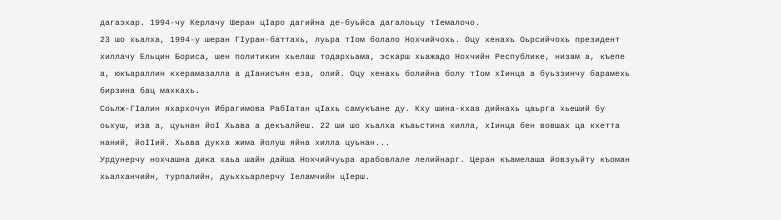дагаэхар. 1994-чу Керлачу Шеран цIаро дагийна де-буьйса дагалоьцу тIемалочо.
23 шо хьалха, 1994-у шеран ГIуран-баттахь, луьра тIом болало Нохчийчохь. Оцу хенахь Оьрсийчохь президент хиллачу Ельцин Бориса, шен политикин хьелаш тодархьама, эскарш хьажадо Нохчийн Республике, низам а, къепе а, юкъараллин кхерамазалла а дIанисъян еза, олий. Оцу хенахь болийна болу тIом хIинца а буьззинчу барамехь бирзина бац махкахь.
Соьлж-ГIалин яхархочун Ибрагимова РабIатан цIахь самукъане ду. Кху шина-кхаа дийнахь цаьрга хьеший бу оьхуш, иза а, цуьнан йоI Хьава а декъалйеш. 22 ши шо хьалха къаьстина хилла, хIинца бен вовшах ца кхетта наний, йоIIий. Хьава дукха жима йолуш яйна хилла цуьнан...
Урдунерчу нохчашна дика хаьа шайн дайша Нохчийчуьра арабовлале лелийнарг. Церан къамелаша йовзуьйту къоман хьалханчийн, турпалийн, дуьххьарлерчу Iеламчийн цIерш.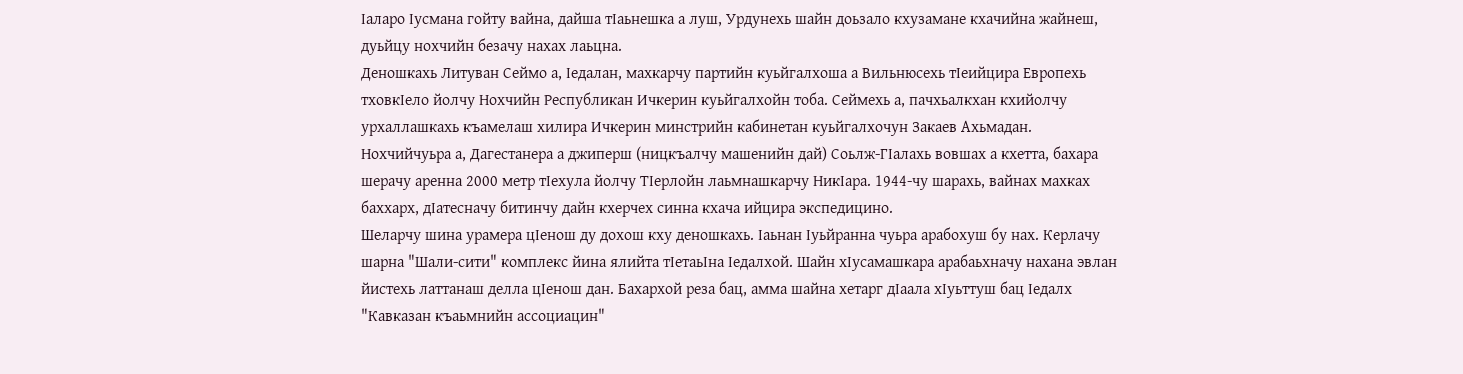Iаларо Iусмана гойту вайна, дайша тIаьнешка а луш, Урдунехь шайн доьзало кхузамане кхачийна жайнеш, дуьйцу нохчийн безачу нахах лаьцна.
Деношкахь Литуван Сеймо а, Iедалан, махкарчу партийн куьйгалхоша а Вильнюсехь тIеийцира Европехь тховкIело йолчу Нохчийн Республикан Ичкерин куьйгалхойн тоба. Сеймехь а, пачхьалкхан кхийолчу урхаллашкахь къамелаш хилира Ичкерин минстрийн кабинетан куьйгалхочун Закаев Ахьмадан.
Нохчийчуьра а, Дагестанера а джиперш (ницкъалчу машенийн дай) Соьлж-ГIалахь вовшах а кхетта, бахара шерачу аренна 2000 метр тIехула йолчу ТIерлойн лаьмнашкарчу НикIара. 1944-чу шарахь, вайнах махках баххарх, дIатесначу битинчу дайн кхерчех синна кхача ийцира экспедицино.
Шеларчу шина урамера цIенош ду дохош кху деношкахь. Iаьнан Iуьйранна чуьра арабохуш бу нах. Керлачу шарна "Шали-сити" комплекс йина ялийта тIетаьIна Iедалхой. Шайн хIусамашкара арабаьхначу нахана эвлан йистехь латтанаш делла цIенош дан. Бахархой реза бац, амма шайна хетарг дIаала хIуьттуш бац Iедалх
"Кавказан къаьмнийн ассоциацин"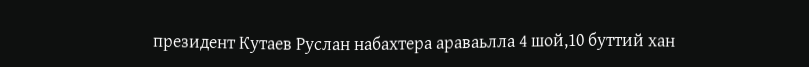президент Кутаев Руслан набахтера араваьлла 4 шой,10 буттий хан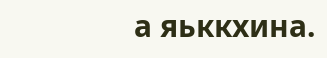а яьккхина.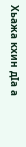Хьажа кхин дIа а